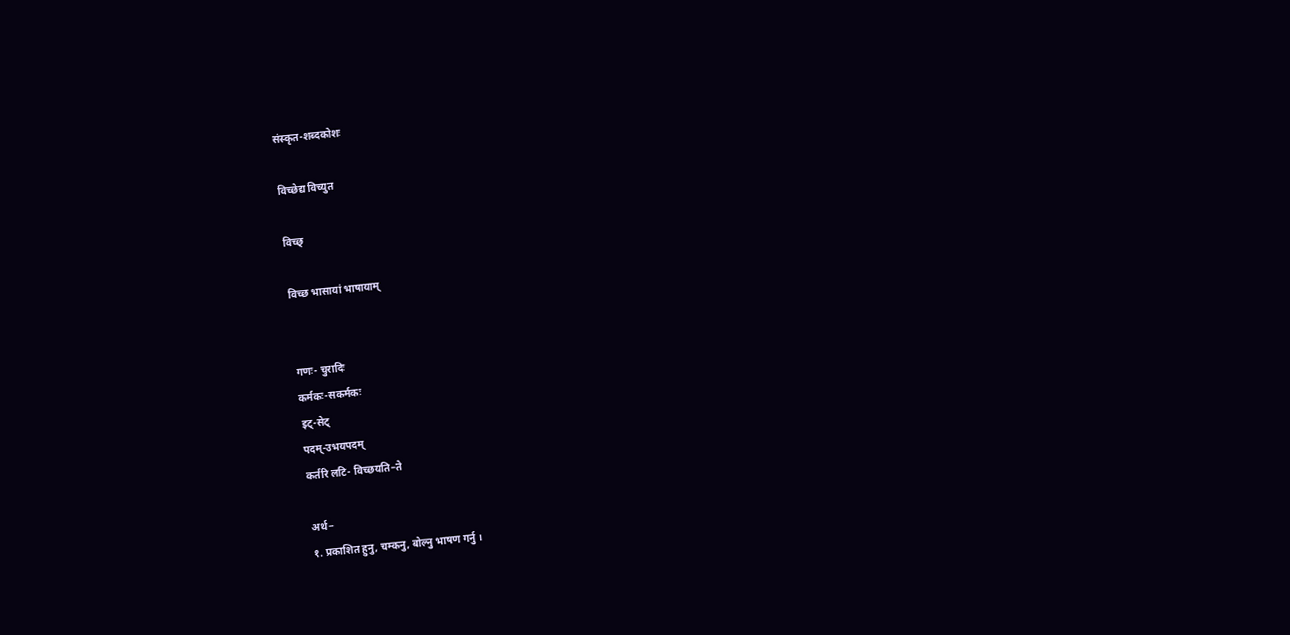संस्कृत-शब्दकोशः

विच्छेद्य विच्युत

विच्छ्

विच्छ भासायां भाषायाम्


गणः- चुरादिः
कर्मकः-सकर्मकः
इट्-सेट्
पदम्-उभयपदम्
कर्तरि लटि- विच्छयति–ते

अर्थ−
१. प्रकाशित हुनु, चम्कनु, बोल्नु भाषण गर्नु ।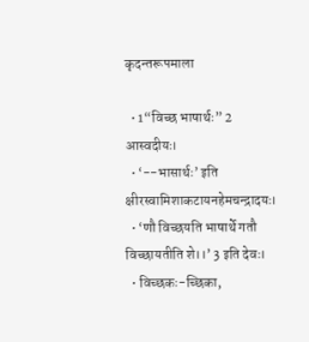कृदन्तरूपमाला

  • 1“विच्छ भाषार्थः” 2 आस्वदीयः।
  • ‘--भासार्थः’ इति क्षीरस्वामिशाकटायनहेमचन्द्रादयः।
  • ‘णौ विच्छयति भाषार्थे गतौ विच्छायतीति शे।।’ 3 इति देवः।
  • विच्छकः-च्छिका,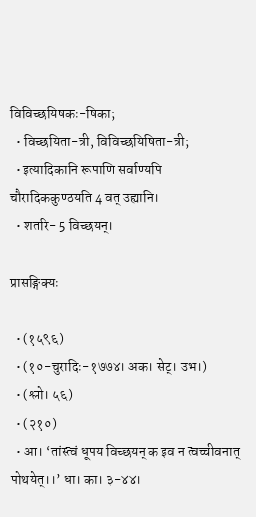विविच्छयिषकः-षिका;
  • विच्छयिता-त्री, विविच्छयिषिता-त्री;
  • इत्यादिकानि रूपाणि सर्वाण्यपि चौरादिककुण्ठयति 4 वत् उह्यानि।
  • शतरि- 5 विच्छयन्।

प्रासङ्गिक्यः

  • (१५९६)
  • (१०-चुरादिः-१७७४। अक। सेट्। उभ।)
  • (श्लो। ५६)
  • (२१०)
  • आ। ‘तांस्त्वं धूपय विच्छयन् क इव न त्वच्चीवनात् पोथयेत्।।’ धा। का। ३-४४।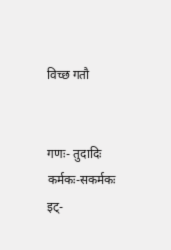विच्छ गतौ


गणः- तुदादिः
कर्मकः-सकर्मकः
इट्-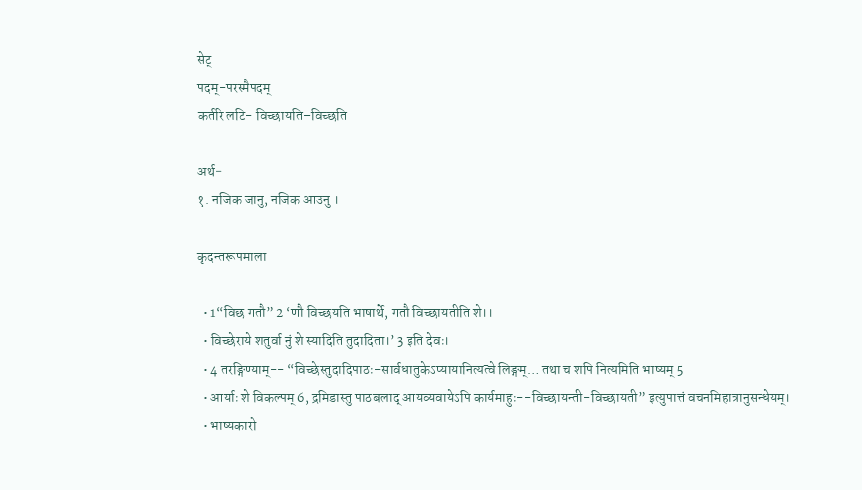सेट्
पदम्-परस्मैपदम्
कर्तरि लटि- विच्छायति–विच्छति

अर्थ−
१. नजिक जानु, नजिक आउनु ।

कृदन्तरूपमाला

  • 1“विछ गतौ” 2 ‘णौ विच्छयति भाषार्थे, गतौ विच्छायतीति शे।।
  • विच्छेराये शतुर्वा नुं शे स्यादिति तुदादिता।’ 3 इति देवः।
  • 4 तरङ्गिण्याम्-- “विच्छेस्तुदादिपाठः-सार्वधातुकेऽप्यायानित्यत्वे लिङ्गम्… तथा च शपि नित्यमिति भाष्यम् 5
  • आर्याः शे विकल्पम् 6, द्रमिडास्तु पाठबलाद् आयव्यवायेऽपि कार्यमाहुः--विच्छायन्ती-विच्छायती” इत्युपात्तं वचनमिहात्रानुसन्धेयम्।
  • भाष्यकारो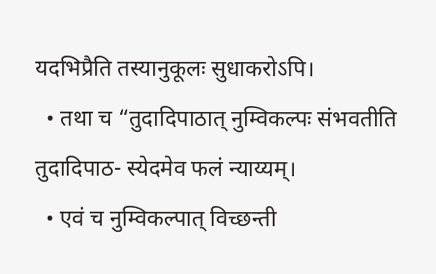यदभिप्रैति तस्यानुकूलः सुधाकरोऽपि।
  • तथा च “तुदादिपाठात् नुम्विकल्पः संभवतीति तुदादिपाठ- स्येदमेव फलं न्याय्यम्।
  • एवं च नुम्विकल्पात् विच्छन्ती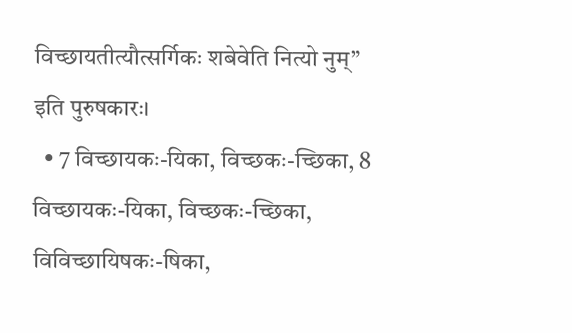विच्छायतीत्यौत्सर्गिकः शबेवेति नित्यो नुम्” इति पुरुषकारः।
  • 7 विच्छायकः-यिका, विच्छकः-च्छिका, 8 विच्छायकः-यिका, विच्छकः-च्छिका, विविच्छायिषकः-षिका,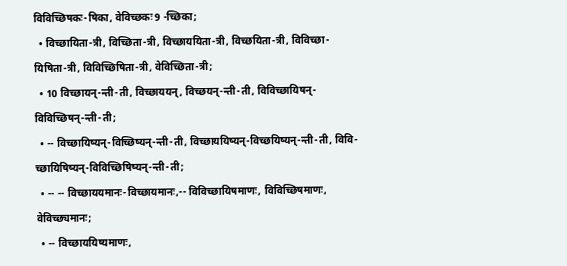विविच्छिषकः-षिका, वेविच्छकः 9 -च्छिका;
  • विच्छायिता-त्री, विच्छिता-त्री, विच्छाययिता-त्री, विच्छयिता-त्री, विविच्छा- यिषिता-त्री, विविच्छिषिता-त्री, वेविच्छिता-त्री;
  • 10 विच्छायन्-न्ती-ती, विच्छाययन्, विच्छयन्-न्ती-ती, विविच्छायिषन्-विविच्छिषन्-न्ती-ती;
  • -- विच्छायिष्यन्-विच्छिष्यन्-न्ती-ती, विच्छाययिष्यन्-विच्छयिष्यन्-न्ती-ती, विवि- च्छायिषिष्यन्-विविच्छिषिष्यन्-न्ती-ती;
  • -- -- विच्छाययमानः-विच्छायमानः,-- विविच्छायिषमाणः, विविच्छिषमाणः, वेविच्छ्यमानः;
  • -- विच्छाययिष्यमाणः,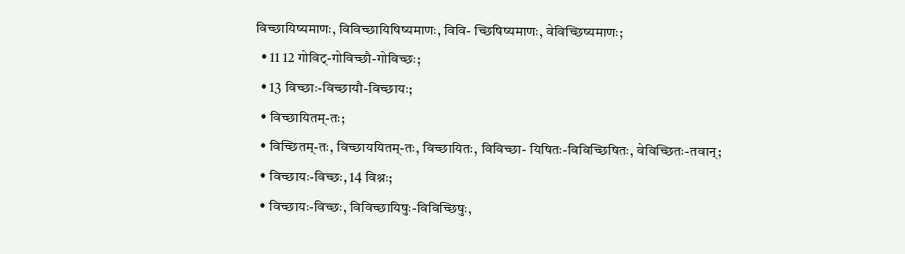विच्छायिष्यमाणः, विविच्छायिषिष्यमाणः, विवि- च्छिषिष्यमाणः, वेविच्छिष्यमाणः;
  • 11 12 गोविट्-गोविच्छौ-गोविच्छः;
  • 13 विच्छाः-विच्छायौ-विच्छायः;
  • विच्छायितम्-तः;
  • विच्छितम्-तः, विच्छाययितम्-तः, विच्छायितः, विविच्छा- यिषितः-विविच्छिषितः, वेविच्छितः-तवान्;
  • विच्छायः-विच्छः, 14 विश्नः;
  • विच्छायः-विच्छः, विविच्छायिषुः-विविच्छिषुः,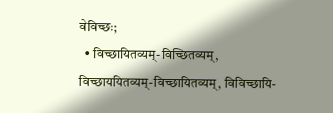वेविच्छः;
  • विच्छायितव्यम्-विच्छितव्यम्, विच्छाययितव्यम्-विच्छायितव्यम्, विविच्छायि-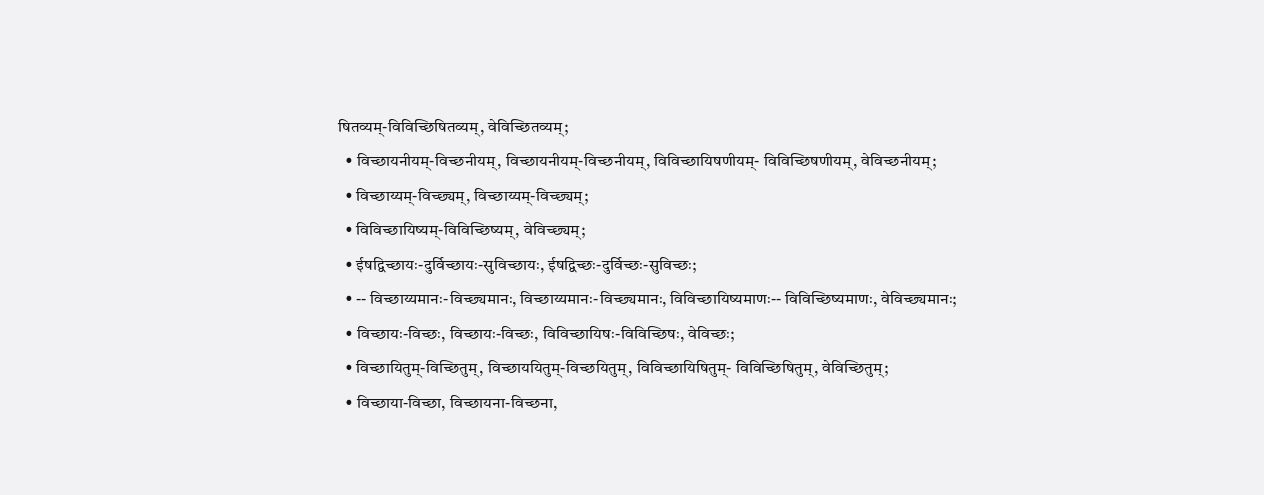षितव्यम्-विविच्छिषितव्यम्, वेविच्छितव्यम्;
  • विच्छायनीयम्-विच्छनीयम्, विच्छायनीयम्-विच्छनीयम्, विविच्छायिषणीयम्- विविच्छिषणीयम्, वेविच्छनीयम्;
  • विच्छाय्यम्-विच्छ्यम्, विच्छाय्यम्-विच्छ्यम्;
  • विविच्छायिष्यम्-विविच्छिष्यम्, वेविच्छ्यम्;
  • ईषद्विच्छायः-दुर्विच्छायः-सुविच्छायः, ईषद्विच्छः-दुर्विच्छः-सुविच्छः;
  • -- विच्छाय्यमानः-विच्छ्यमानः, विच्छाय्यमानः-विच्छ्यमानः, विविच्छायिष्यमाणः-- विविच्छिष्यमाणः, वेविच्छ्यमानः;
  • विच्छायः-विच्छः, विच्छायः-विच्छः, विविच्छायिषः-विविच्छिषः, वेविच्छः;
  • विच्छायितुम्-विच्छितुम्, विच्छाययितुम्-विच्छयितुम्, विविच्छायिषितुम्- विविच्छिषितुम्, वेविच्छितुम्;
  • विच्छाया-विच्छा, विच्छायना-विच्छना,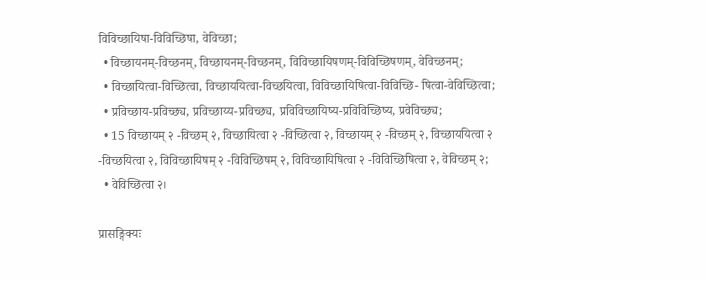विविच्छायिषा-विविच्छिषा, वेविच्छा;
  • विच्छायनम्-विच्छनम्, विच्छायनम्-विच्छनम्, विविच्छायिषणम्-विविच्छिषणम्, वेविच्छनम्;
  • विच्छायित्वा-विच्छित्वा, विच्छाययित्वा-विच्छयित्वा, विविच्छायिषित्वा-विविच्छि- षित्वा-वेविच्छित्वा;
  • प्रविच्छाय-प्रविच्छ्य, प्रविच्छाय्य-प्रविच्छ्य, प्रविविच्छायिष्य-प्रविविच्छिष्य, प्रवेविच्छ्य;
  • 15 विच्छायम् २ -विच्छम् २, विच्छायित्वा २ -विच्छित्वा २, विच्छायम् २ -विच्छम् २, विच्छाययित्वा २ -विच्छयित्वा २, विविच्छायिषम् २ -विविच्छिषम् २, विविच्छायिषित्वा २ -विविच्छिषित्वा २, वेविच्छम् २;
  • वेविच्छित्वा २।

प्रासङ्गिक्यः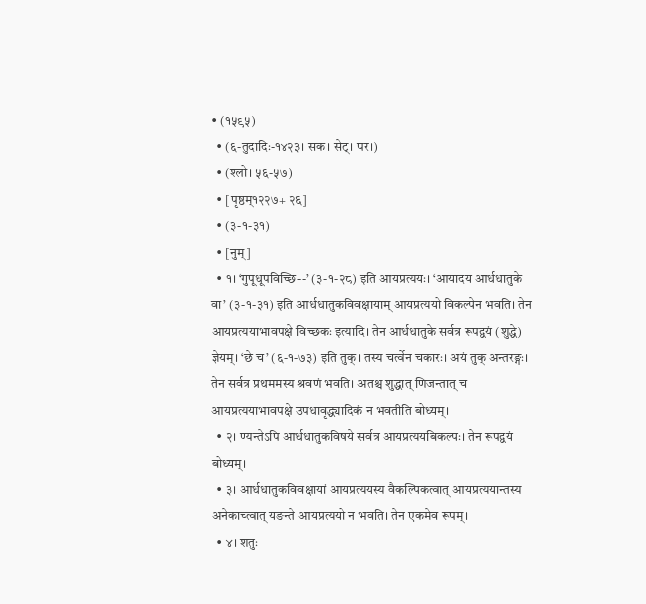• (१५९५)
  • (६-तुदादिः-१४२३। सक। सेट्। पर।)
  • (श्लो। ५६-५७)
  • [पृष्ठम्१२२७+ २६]
  • (३-१-३१)
  • [नुम्]
  • १। ‘गुपूधूपविच्छि--’ (३-१-२८) इति आयप्रत्ययः। ‘आयादय आर्धधातुके वा’ (३-१-३१) इति आर्धधातुकविवक्षायाम् आयप्रत्ययो विकल्पेन भवति। तेन आयप्रत्ययाभावपक्षे विच्छकः इत्यादि। तेन आर्धधातुके सर्वत्र रूपद्वयं (शुद्धे) ज्ञेयम्। ‘छे च’ (६-१-७३) इति तुक्। तस्य चर्त्वेन चकारः। अयं तुक् अन्तरङ्गः। तेन सर्वत्र प्रथममस्य श्रवणं भवति। अतश्च शुद्धात् णिजन्तात् च आयप्रत्ययाभावपक्षे उपधावृद्ध्यादिकं न भवतीति बोध्यम्।
  • २। ण्यन्तेऽपि आर्धधातुकविषये सर्वत्र आयप्रत्ययबिकल्पः। तेन रूपद्वयं बोध्यम्।
  • ३। आर्धधातुकविवक्षायां आयप्रत्ययस्य वैकल्पिकत्वात् आयप्रत्ययान्तस्य अनेकाच्त्वात् यङन्ते आयप्रत्ययो न भवति। तेन एकमेव रूपम्।
  • ४। शतुः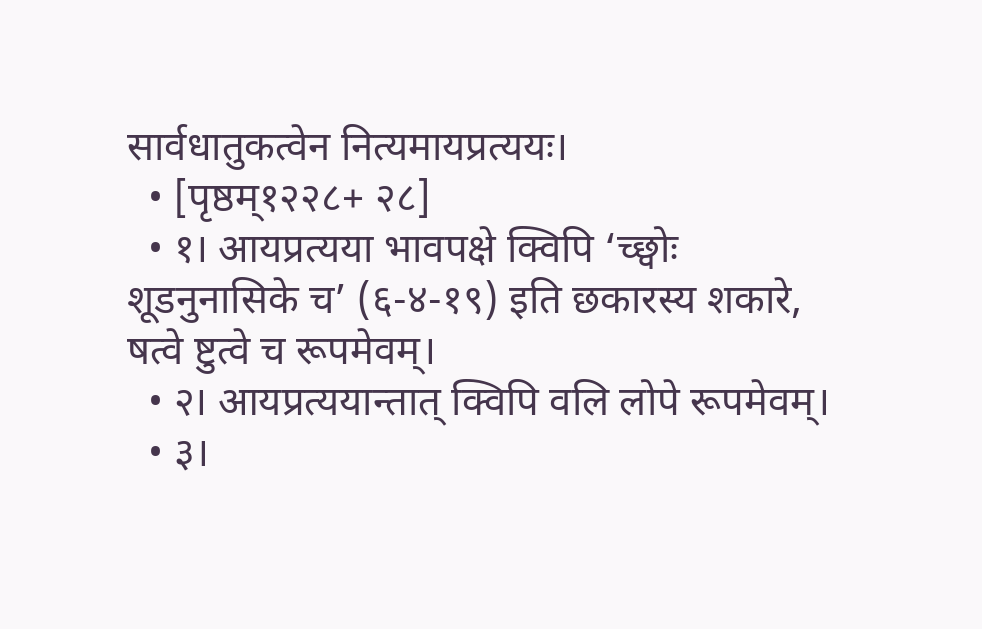सार्वधातुकत्वेन नित्यमायप्रत्ययः।
  • [पृष्ठम्१२२८+ २८]
  • १। आयप्रत्यया भावपक्षे क्विपि ‘च्छ्वोः शूडनुनासिके च’ (६-४-१९) इति छकारस्य शकारे, षत्वे ष्टुत्वे च रूपमेवम्।
  • २। आयप्रत्ययान्तात् क्विपि वलि लोपे रूपमेवम्।
  • ३।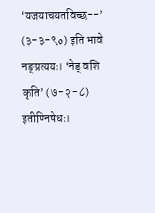‘यजयाचयतविच्छ--’ (३-३-९०) इति भावे नङ्प्रत्ययः। ‘नेड् वशि कृति’ (७-२-८) इतीण्निषेधः।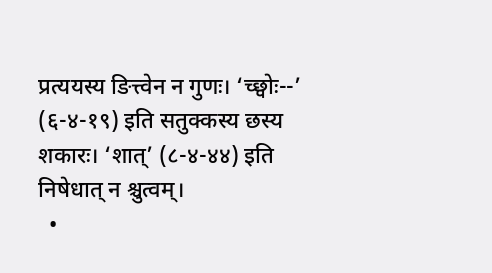प्रत्ययस्य ङित्त्वेन न गुणः। ‘च्छ्वोः--’ (६-४-१९) इति सतुक्कस्य छस्य शकारः। ‘शात्’ (८-४-४४) इति निषेधात् न श्चुत्वम्।
  •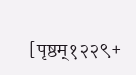[पृष्ठम्१२२९+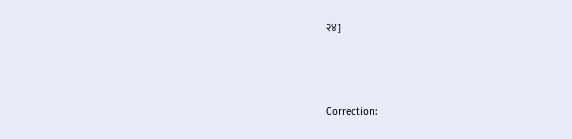२४]



Correction: